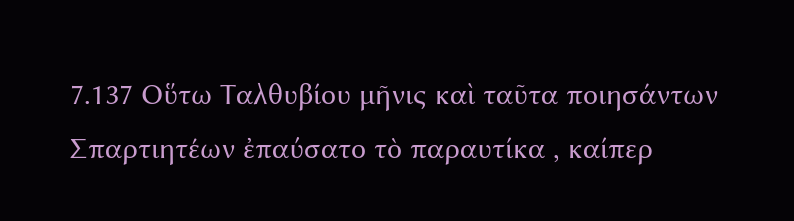7.137 Οὕτω Ταλθυβίου μῆνις καὶ ταῦτα ποιησάντων Σπαρτιητέων ἐπαύσατο τὸ παραυτίκα , καίπερ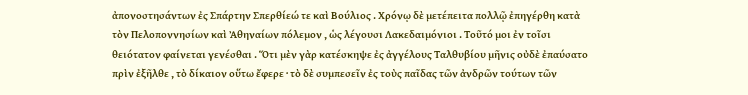ἀπονοστησάντων ἐς Σπάρτην Σπερθίεώ τε καὶ Βούλιος . Χρόνῳ δὲ μετέπειτα πολλῷ ἐπηγέρθη κατὰ τὸν Πελοποννησίων καὶ Ἀθηναίων πόλεμον , ὡς λέγουσι Λακεδαιμόνιοι . Τοῦτό μοι ἐν τοῖσι θειότατον φαίνεται γενέσθαι . Ὅτι μὲν γὰρ κατέσκηψε ἐς ἀγγέλους Ταλθυβίου μῆνις οὐδὲ ἐπαύσατο πρὶν ἐξῆλθε , τὸ δίκαιον οὕτω ἔφερε · τὸ δὲ συμπεσεῖν ἐς τοὺς παῖδας τῶν ἀνδρῶν τούτων τῶν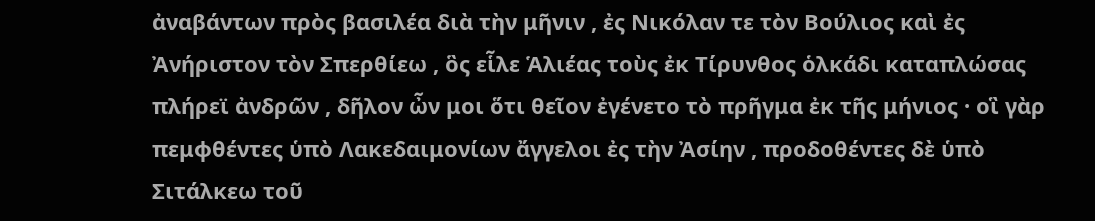ἀναβάντων πρὸς βασιλέα διὰ τὴν μῆνιν , ἐς Νικόλαν τε τὸν Βούλιος καὶ ἐς Ἀνήριστον τὸν Σπερθίεω , ὃς εἷλε Ἁλιέας τοὺς ἐκ Τίρυνθος ὁλκάδι καταπλώσας πλήρεϊ ἀνδρῶν , δῆλον ὦν μοι ὅτι θεῖον ἐγένετο τὸ πρῆγμα ἐκ τῆς μήνιος · οἳ γὰρ πεμφθέντες ὑπὸ Λακεδαιμονίων ἄγγελοι ἐς τὴν Ἀσίην , προδοθέντες δὲ ὑπὸ Σιτάλκεω τοῦ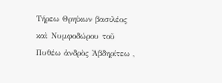Τήρεω Θρηίκων βασιλέος καὶ Νυμφοδώρου τοῦ Πυθέω ἀνδρὸς Ἀβδηρίτεω ,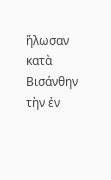ἥλωσαν κατὰ Βισάνθην τὴν ἐν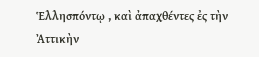Ἑλλησπόντῳ , καὶ ἀπαχθέντες ἐς τὴν Ἀττικὴν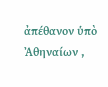ἀπέθανον ὑπὸ Ἀθηναίων ,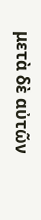μετὰ δὲ αὐτῶν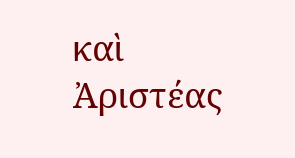καὶ Ἀριστέας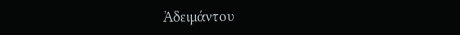Ἀδειμάντου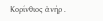Κορίνθιος ἀνήρ .